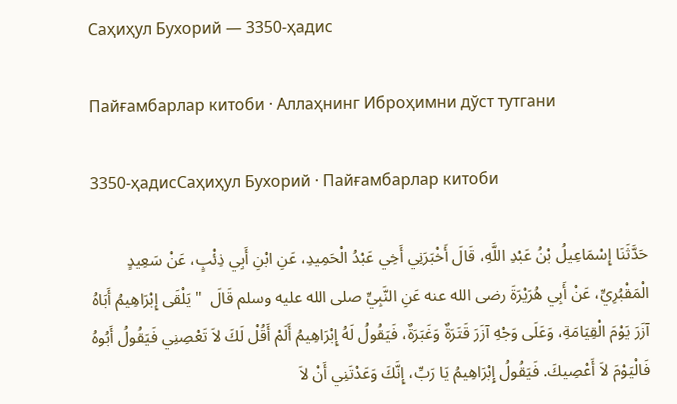Саҳиҳул Бухорий — 3350-ҳадис

Пайғамбарлар китоби · Аллаҳнинг Иброҳимни дўст тутгани

3350-ҳадисСаҳиҳул Бухорий · Пайғамбарлар китоби

حَدَّثَنَا إِسْمَاعِيلُ بْنُ عَبْدِ اللَّهِ، قَالَ أَخْبَرَنِي أَخِي عَبْدُ الْحَمِيدِ، عَنِ ابْنِ أَبِي ذِئْبٍ، عَنْ سَعِيدٍ الْمَقْبُرِيِّ، عَنْ أَبِي هُرَيْرَةَ رضى الله عنه عَنِ النَّبِيِّ صلى الله عليه وسلم قَالَ  " يَلْقَى إِبْرَاهِيمُ أَبَاهُ آزَرَ يَوْمَ الْقِيَامَةِ، وَعَلَى وَجْهِ آزَرَ قَتَرَةٌ وَغَبَرَةٌ، فَيَقُولُ لَهُ إِبْرَاهِيمُ أَلَمْ أَقُلْ لَكَ لاَ تَعْصِنِي فَيَقُولُ أَبُوهُ فَالْيَوْمَ لاَ أَعْصِيكَ. فَيَقُولُ إِبْرَاهِيمُ يَا رَبِّ، إِنَّكَ وَعَدْتَنِي أَنْ لاَ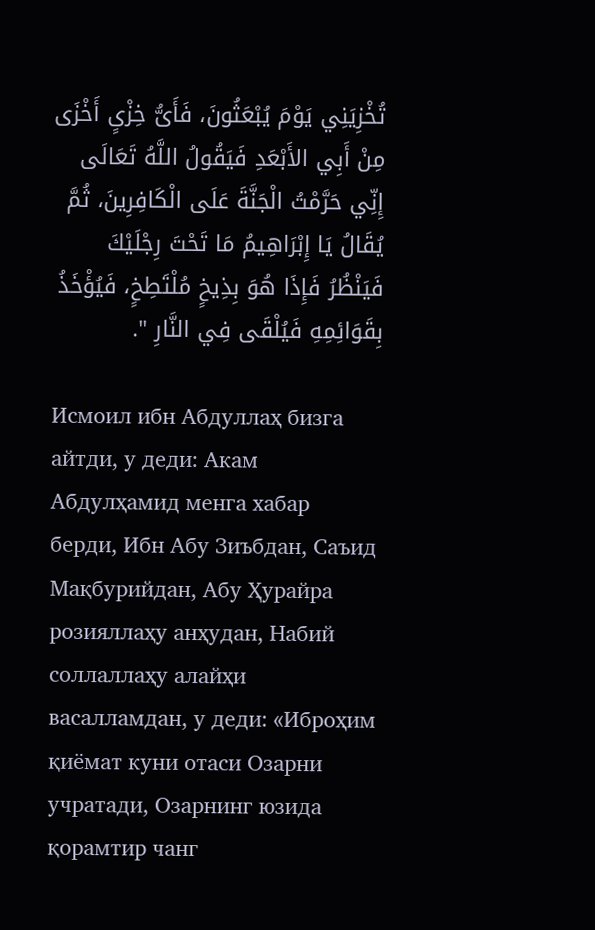تُخْزِيَنِي يَوْمَ يُبْعَثُونَ، فَأَىُّ خِزْىٍ أَخْزَى مِنْ أَبِي الأَبْعَدِ فَيَقُولُ اللَّهُ تَعَالَى إِنِّي حَرَّمْتُ الْجَنَّةَ عَلَى الْكَافِرِينَ، ثُمَّ يُقَالُ يَا إِبْرَاهِيمُ مَا تَحْتَ رِجْلَيْكَ فَيَنْظُرُ فَإِذَا هُوَ بِذِيخٍ مُلْتَطِخٍ، فَيُؤْخَذُ بِقَوَائِمِهِ فَيُلْقَى فِي النَّارِ ".

Исмоил ибн Абдуллаҳ бизга айтди, у деди: Акам Абдулҳамид менга хабар берди, Ибн Абу Зиъбдан, Саъид Мақбурийдан, Абу Ҳурайра розияллаҳу анҳудан, Набий соллаллаҳу алайҳи васалламдан, у деди: «Иброҳим қиёмат куни отаси Озарни учратади, Озарнинг юзида қорамтир чанг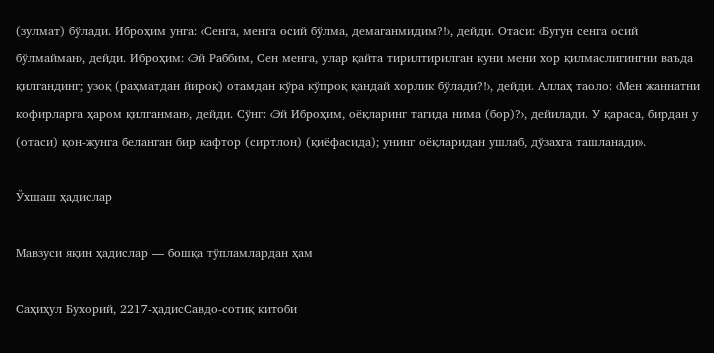(зулмат) бўлади. Иброҳим унга: ‹Сенга, менга осий бўлма, демаганмидим?!›, дейди. Отаси: ‹Бугун сенга осий бўлмайман›, дейди. Иброҳим: ‹Эй Раббим, Сен менга, улар қайта тирилтирилган куни мени хор қилмаслигингни ваъда қилгандинг; узоқ (раҳматдан йироқ) отамдан кўра кўпроқ қандай хорлик бўлади?!›, дейди. Аллаҳ таоло: ‹Мен жаннатни кофирларга ҳаром қилганман›, дейди. Сўнг: ‹Эй Иброҳим, оёқларинг тагида нима (бор)?›, дейилади. У қараса, бирдан у (отаси) қон-жунга беланган бир кафтор (сиртлон) (қиёфасида); унинг оёқларидан ушлаб, дўзахга ташланади».

Ўхшаш ҳадислар

Мавзуси яқин ҳадислар — бошқа тўпламлардан ҳам

Саҳиҳул Бухорий, 2217-ҳадисСавдо-сотиқ китоби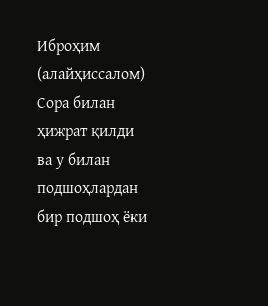Иброҳим (алайҳиссалом) Сора билан ҳижрат қилди ва у билан подшоҳлардан бир подшоҳ ёки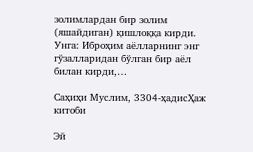золимлардан бир золим (яшайдиган) қишлоққа кирди. Унга: Иброҳим аёлларнинг энг гўзалларидан бўлган бир аёл билан кирди,…

Саҳиҳи Муслим, 3304-ҳадисҲаж китоби

Эй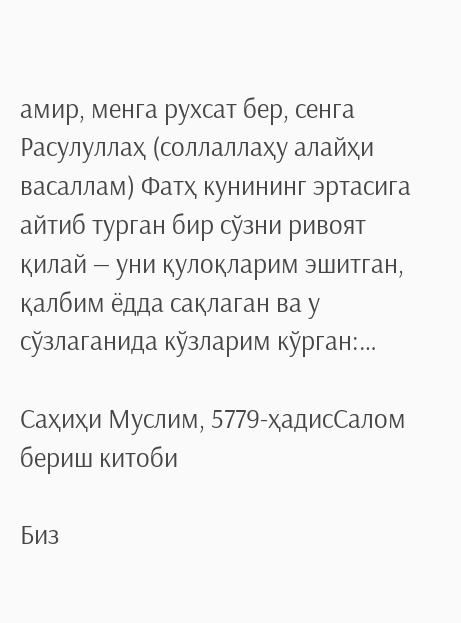амир, менга рухсат бер, сенга Расулуллаҳ (соллаллаҳу алайҳи васаллам) Фатҳ кунининг эртасига айтиб турган бир сўзни ривоят қилай — уни қулоқларим эшитган, қалбим ёдда сақлаган ва у сўзлаганида кўзларим кўрган:…

Саҳиҳи Муслим, 5779-ҳадисСалом бериш китоби

Биз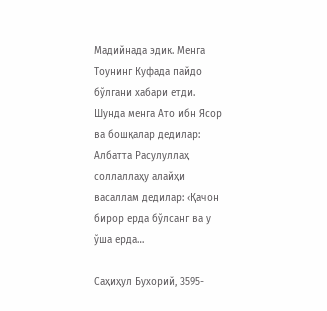Мадийнада эдик. Менга Тоунинг Куфада пайдо бўлгани хабари етди. Шунда менга Ато ибн Ясор ва бошқалар дедилар: Албатта Расулуллаҳ соллаллаҳу алайҳи васаллам дедилар: ‹Қачон бирор ерда бўлсанг ва у ўша ерда…

Саҳиҳул Бухорий, 3595-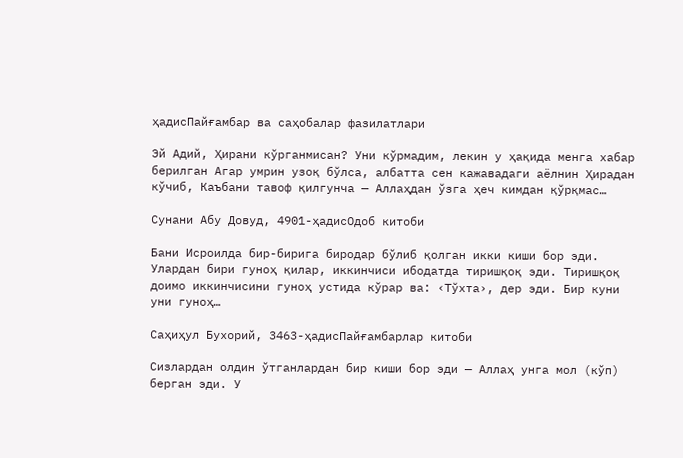ҳадисПайғамбар ва саҳобалар фазилатлари

Эй Адий, Ҳирани кўрганмисан? Уни кўрмадим, лекин у ҳақида менга хабар берилган Агар умрин узоқ бўлса, албатта сен кажавадаги аёлнин Ҳирадан кўчиб, Каъбани тавоф қилгунча — Аллаҳдан ўзга ҳеч кимдан қўрқмас…

Сунани Абу Довуд, 4901-ҳадисОдоб китоби

Бани Исроилда бир-бирига биродар бўлиб қолган икки киши бор эди. Улардан бири гуноҳ қилар, иккинчиси ибодатда тиришқоқ эди. Тиришқоқ доимо иккинчисини гуноҳ устида кўрар ва: ‹Тўхта›, дер эди. Бир куни уни гуноҳ…

Саҳиҳул Бухорий, 3463-ҳадисПайғамбарлар китоби

Сизлардан олдин ўтганлардан бир киши бор эди — Аллаҳ унга мол (кўп) берган эди. У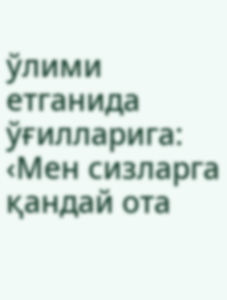ўлими етганида ўғилларига: ‹Мен сизларга қандай ота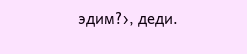эдим?›, деди.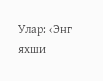Улар: ‹Энг яхши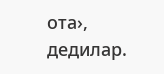ота›, дедилар.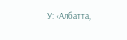У: ‹Албатта,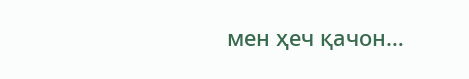мен ҳеч қачон…